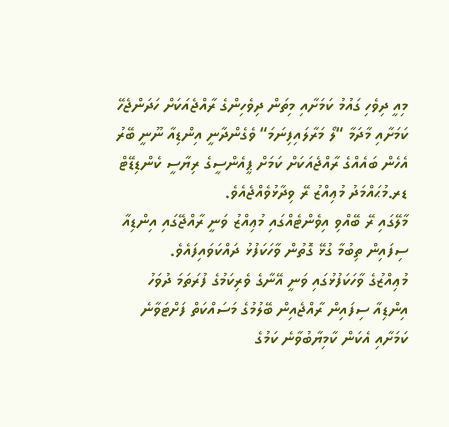މިއީ ދިވެހި ގައުމު ކަމަށާއި މިތަން ދިވެހިންގެ ރާއްޖެއަކަށް ހަދަންޖެހޭ ކަމަށާއި މާދަމާ “ލޯ މަރާލައިފިނަމަ“ ވެގެންދާނީ އިންޑިއާ ނޫނީ ބޭރު އެހެން ބައެއްގެ ރާއްޖެއަކަށް ކަމަށް ޕީއެންސީގެ ރިޔާސީ ކެންޑިޑޭޓް ޑރ.މުޙައްމަދު މުޢިއްޒު ރޭ ވިދާޅުވެއްޖެއެވެ.
މާލޭގައި ރޭ ބޭއްވި އިވެންޓެއްގައި މުޢިއްޒު ވަނީ ރާއްޖޭގައި އިންޑިއާ ސިފައިން ތިބުމާ ގުޅޭ ގޮތުން ވާހަކަފުޅު ދައްކަވައިފައެވެ.
މުޢިއްޒުގެ ވާހަކަފުޅުގައި ވަނީ އޭނާގެ ވެރިކަމުގެ ފުރަތަމަ ދުވަހު އިންޑިއާ ސިފައިން ރާއްޖެއިން ބޭލުމުގެ މަސައްކަތް ފަށްޓަވާނެ ކަމަށާއި އެކަން ކާމިޔާބުވާނެ ކަމުގެ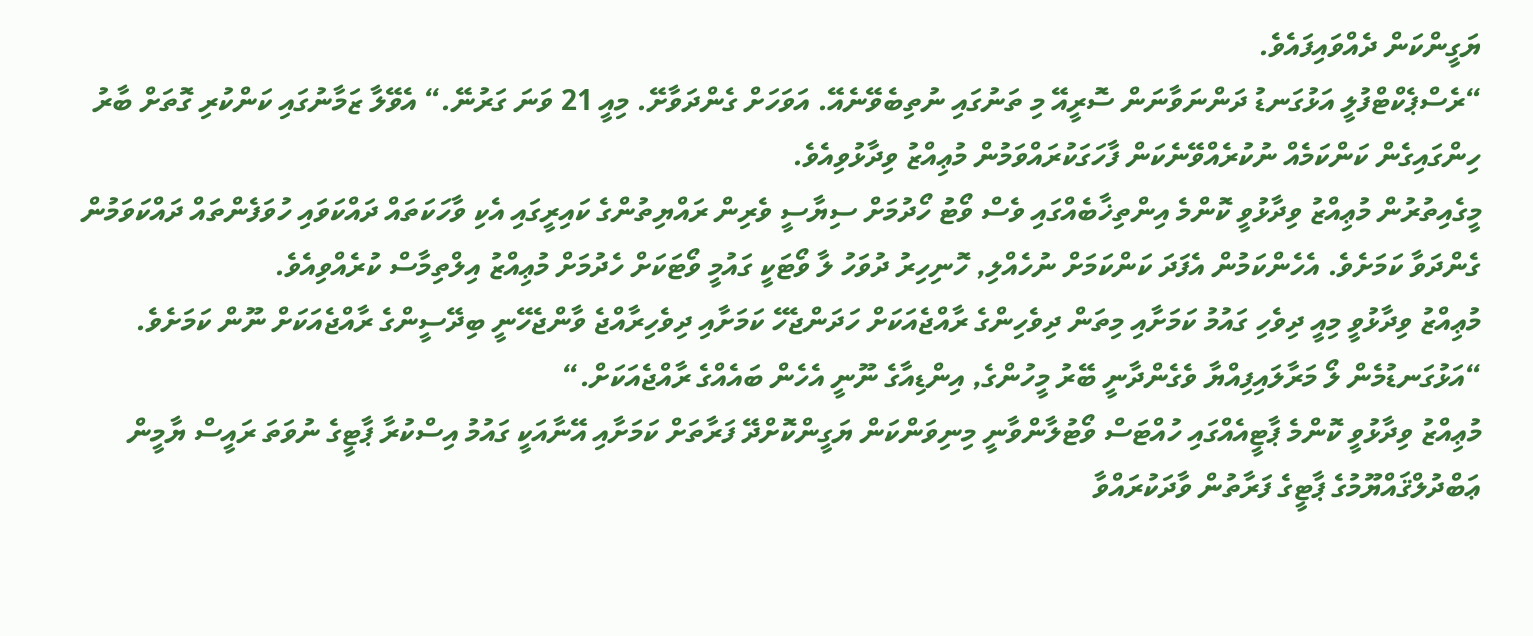ޔަގީންކަން ދެއްވައިފައެވެ.
“ރެސްޕެކްޓްފުލީ އަޅުގަނޑު ދަންނަވާނަން ސޮރީއޭ މި ތަނުގައި ނުތިބެވޭނެއޭ. އަވަހަށް ގެންދަވާށޭ. މިއީ 21 ވަނަ ގަރުނޭ.“ އެވޭލާ ޒަމާނުގައި ކަންކުރި ގޮތަށް ބާރު ހިންގައިގެން ކަންކަމެއް ނުކުރެއްވޭނެކަން ފާހަގަކުރައްވަމުން މުޢިއްޒު ވިދާޅުވިއެވެ.
މީގެއިތުރުން މުޢިއްޒު ވިދާޅުވީ ކޮންމެ އިންތިޚާބެއްގައި ވެސް ވޯޓު ހޯދުމަށް ސިޔާސީ ވެރިން ރައްޔިތުންގެ ކައިރީގައި އެކި ވާހަކަތައް ދައްކަވައި ހުވަފެންތައް ދައްކަވަމުން ގެންދަވާ ކަމަށެވެ. އެހެންކަމުން އެފަދަ ކަންކަމަށް ނުހެއްލި, ހޮނިހިރު ދުވަހު ލާ ވޯޓަކީ ގައުމީ ވޯޓަކަށް ހެދުމަށް މުޢިއްޒު އިލްތިމާސް ކުރެއްވިއެވެ.
މުޢިއްޒު ވިދާޅުވީ މިއީ ދިވެހި ގައުމު ކަމަށާއި މިތަން ދިވެހިންގެ ރާއްޖެއަކަށް ހަދަންޖެހޭ ކަމަށާއި ދިވެހިރާއްޖެ ވާންޖެހޭނީ ބިދޭސީންގެ ރާއްޖެއަކަށް ނޫން ކަމަށެވެ.
“އަޅުގަނޑުމެން ލޯ މަރާލައިފިއްޔާ ވެގެންދާނީ ބޭރު މީހުންގެ, އިންޑިއާގެ ނޫނީ އެހެން ބައެއްގެ ރާއްޖެއަކަށް.“
މުޢިއްޒު ވިދާޅުވީ ކޮންމެ ޕާޓީއެއްގައި ހުއްޓަސް ވޯޓުލާންވާނީ މިނިވަންކަން ޔަގީންކޮށްދޭ ފަރާތަށް ކަމަށާއި އޭނާއަކީ ގައުމު އިސްކުރާ ޕާޓީގެ ނުވަތަ ރައީސް ޔާމީން ޢަބްދުލްޤައްޔޫމުގެ ޕާޓީގެ ފަރާތުން ވާދަކުރައްވާ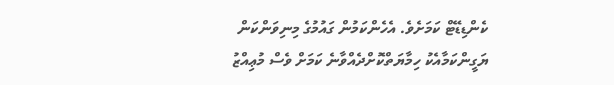ކެންޑިޑޭޓް ކަމަށެވެ. އެހެންކަމުން ގައުމުގެ މިނިވަންކަން ޔަގީންކަމާއެކު ހިމާޔަތްކޮށްދެއްވާނެ ކަމަށް ވެސް މުޢިއްޒު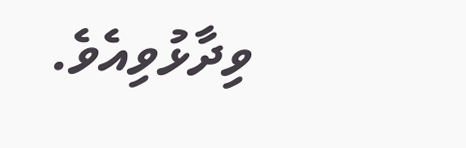ވިދާޅުވިއެވެ.